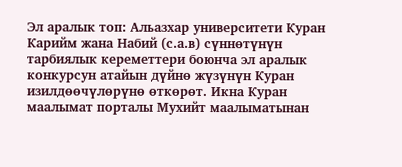Эл аралык топ: Альазхар университети Куран Карийм жана Набий (с.а.в) сүннөтүнүн тарбиялык кереметтери боюнча эл аралык конкурсун атайын дүйнө жүзүнүн Куран изилдөөчүлөрүнө өткөрөт. Икна Куран маалымат порталы Мухийт маалыматынан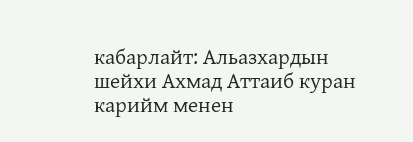кабарлайт: Альазхардын шейхи Ахмад Аттаиб куран карийм менен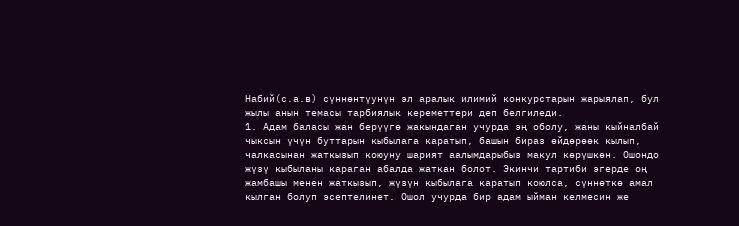Набий(с.а.в) сүннөнтүунүн эл аралык илимий конкурстарын жарыялап, бул жылы анын темасы тарбиялык кереметтери деп белгиледи.
1. Адам баласы жан берүүгө жакындаган учурда эң оболу, жаны кыйналбай чыксын үчүн буттарын кыбылага каратып, башын бираз өйдөрөөк кылып, чалкасынан жаткызып коюуну шарият аалымдарыбыз макул көрүшкөн. Ошондо жүзү кыбыланы караган абалда жаткан болот. Экинчи тартиби эгерде оң жамбашы менен жаткызып, жүзүн кыбылага каратып коюлса, сүннөткө амал кылган болуп эсептелинет. Ошол учурда бир адам ыйман келмесин же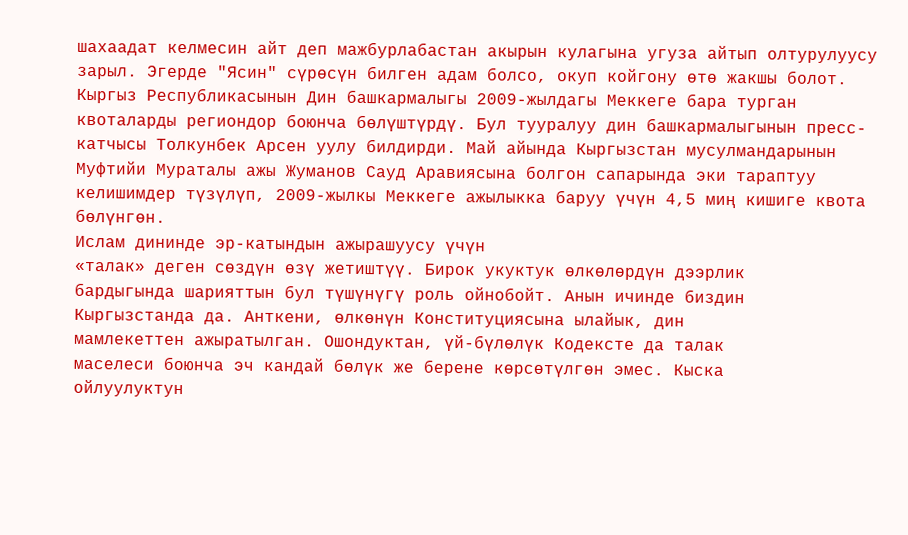шахаадат келмесин айт деп мажбурлабастан акырын кулагына угуза айтып олтурулуусу зарыл. Эгерде "Ясин" сүрөсүн билген адам болсо, окуп койгону өтө жакшы болот.
Кыргыз Республикасынын Дин башкармалыгы 2009-жылдагы Меккеге бара турган квоталарды региондор боюнча бөлүштүрдү. Бул тууралуу дин башкармалыгынын пресс-катчысы Толкунбек Арсен уулу билдирди. Май айында Кыргызстан мусулмандарынын Муфтийи Мураталы ажы Жуманов Сауд Аравиясына болгон сапарында эки тараптуу келишимдер түзүлүп, 2009-жылкы Меккеге ажылыкка баруу үчүн 4,5 миң кишиге квота бөлүнгөн.
Ислам дининде эр-катындын ажырашуусу үчүн
«талак» деген сөздүн өзү жетиштүү. Бирок укуктук өлкөлөрдүн дээрлик
бардыгында шарияттын бул түшүнүгү роль ойнобойт. Анын ичинде биздин
Кыргызстанда да. Анткени, өлкөнүн Конституциясына ылайык, дин
мамлекеттен ажыратылган. Ошондуктан, үй-бүлөлүк Кодексте да талак
маселеси боюнча эч кандай бөлүк же берене көрсөтүлгөн эмес. Кыска
ойлуулуктун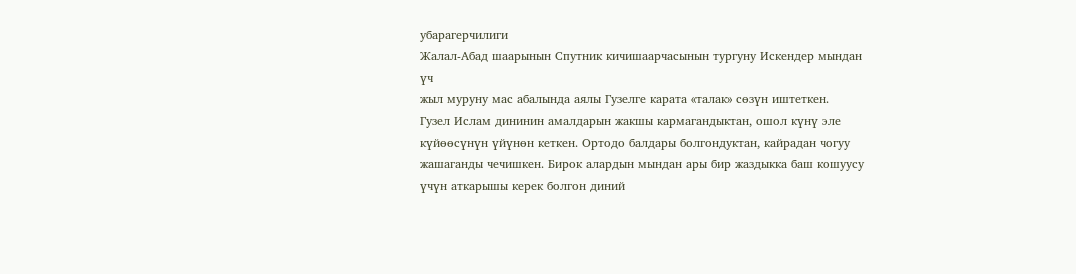убарагерчилиги
Жалал-Абад шаарынын Спутник кичишаарчасынын тургуну Искендер мындан үч
жыл муруну мас абалында аялы Гузелге карата «талак» сөзүн иштеткен.
Гузел Ислам дининин амалдарын жакшы кармагандыктан, ошол күнү эле
күйөөсүнүн үйүнөн кеткен. Ортодо балдары болгондуктан, кайрадан чогуу
жашаганды чечишкен. Бирок алардын мындан ары бир жаздыкка баш кошуусу
үчүн аткарышы керек болгон диний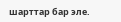шарттар бар эле.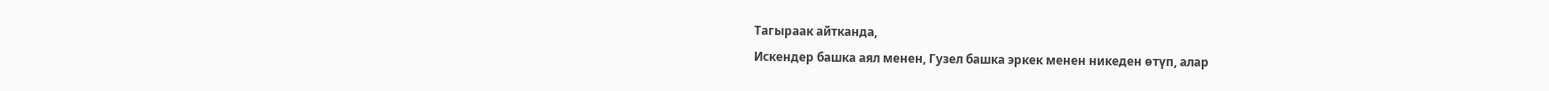Тагыраак айтканда,
Искендер башка аял менен, Гузел башка эркек менен никеден өтүп, алар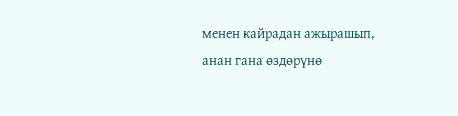менен кайрадан ажырашып, анан гана өздөрүнө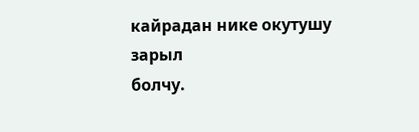кайрадан нике окутушу зарыл
болчу.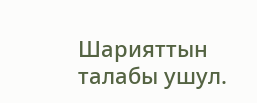Шарияттын талабы ушул.